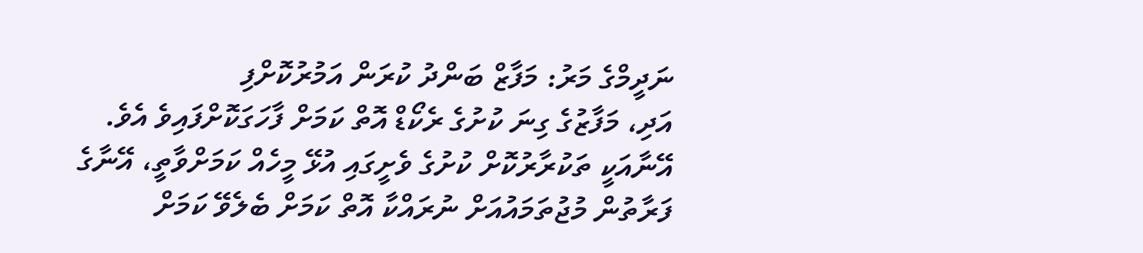ނަދީމްގެ މަރު: މަފާޒް ބަންދު ކުރަން އަމުރުކޮށްފި
އަދި، މަފާޒުގެ ގިނަ ކުށުގެ ރެކޯޑް އޮތް ކަމަށް ފާހަގަކޮށްފައިވެ އެވެ. އޭނާއަކީ ތަކުރާރުކޮށް ކުށުގެ ވެށީގައި އުޅޭ މީހެއް ކަމަށްވާތީ، އޭނާގެ ފަރާތުން މުޖުތަމައުއަށް ނުރައްކާ އޮތް ކަމަށް ބެލެވޭ ކަމަށް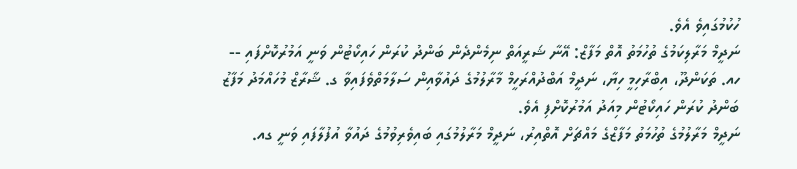ހުކުމުގައިވެ އެވެ.
ނަދީމް މަރާލިކަމުގެ ތުހުމަތު އޮތް މަފާޒް: އޭނާ ޝަރީއަތް ނިމެންދެން ބަންދު ކުރަން ހައިކޯޓުން ވަނީ އަމުރުކޮށްފައި --
ހއ. ތަކަންދޫ، އިބްރާހިމީ ހިޔާ، ނަދީމް އަބްދުއްރަހީމް މާރާލުމުގެ ދައުވާއިން ސަލާމަތްވެފައިވާ ގ. ޝާރާޒް މުހައްމަދު މަފާޒު ބަންދު ކުރަން ހައިކޯޓުން މިއަދު އަމުރުކޮށްފި އެވެ.
ނަދީމް މަރާލުމުގެ ތުހުމަތު މަފާޒްގެ މައްޗަށް އޮތްއިރު، ނަދީމް މަރާލުމުގައި ބައިވެރިވުމުގެ ދައުވާ އުފުލާފައި ވަނީ ގއ.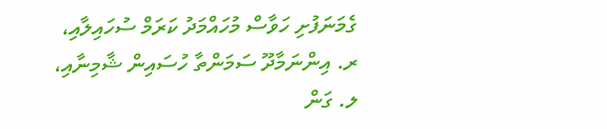ގެމަނަފުށި ހަވާސް މުހައްމަދު ކަރަމް ސުހައިލާއި، ރ. އިންނަމާދޫ ސަމަންތާ ހުސައިން ޝާމިނާއި، ލ. ގަން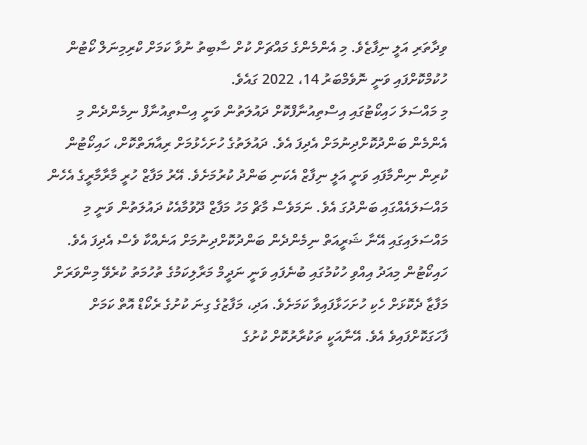ވިދާތަރި އަލީ ނިފާޒެވެ. މި އެންމެންގެ މައްޗަށް ކުށް ސާބިތު ނުވާ ކަމަށް ކްރިމިނަލް ކޯޓުން ހުކުމްކޮށްފައި ވަނީ ނޮވެމްބަރު 14، 2022 ގައެވެ.
މި މައްސަލަ ހައިކޯޓުގައި އިސްތިއުނާފްކޮށް ދައުލަތުން ވަނީ އިސްތިއުނާފް ނިމެންދެން މި އެންމެން ބަންދުކޮށްދިނުމަށް އެދިފަ އެވެ. ދައުލަތުގެ ހުށަހެޅުމަށް ރިއާޔަތްކޮށް، ހައިކޯޓުން ކުރިން ނިންމާފައި ވަނީ އަލީ ނިފާޒް އެކަނި ބަންދު ކުރުމަށެވެ. އޭރު މަފާޒް ހުރީ މާރާމާރީގެ އެހެން މައްސަލައެއްގައި ބަންދުގަ އެވެ. ނަމަވެސް މާޗް މަހު މަފާޒް ދޫވުމާއެކު ދައުލަތުން ވަނީ މި މައްސަލައިގައި އޭނާ ޝަރީއަތް ނިމެންދެން ބަންދުކޮށްދިނުމަށް އަނެއްކާ ވެސް އެދިފަ އެވެ.
ހައިކޯޓުން މިއަދު އިއްވި ހުކުމުގައި ބުނެފައި ވަނީ ނަދީމް މަރާލިކަމުގެ ތުހުމަތު ކުރެވޭ މިންވަރަށް މަފާޒާ ދެކޮޅަށް ހެކި ހުށަހަޅާފައިވާ ކަމަށެވެ. އަދި، މަފާޒުގެ ގިނަ ކުށުގެ ރެކޯޑް އޮތް ކަމަށް ފާހަގަކޮށްފައިވެ އެވެ. އޭނާއަކީ ތަކުރާރުކޮށް ކުށުގެ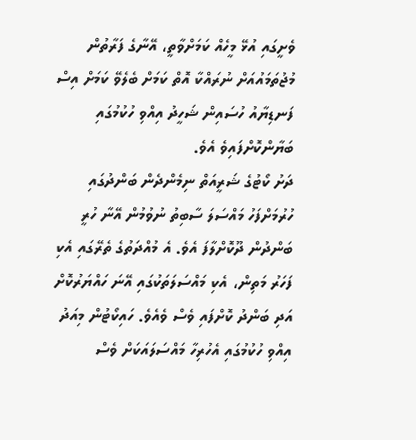ވެށީގައި އުޅޭ މީހެއް ކަމަށްވާތީ، އޭނާގެ ފަރާތުން މުޖުތަމައުއަށް ނުރައްކާ އޮތް ކަމަށް ބެލެވޭ ކަމަށް އިސް ފަނޑިޔާއު ހުސައިން ޝަހީދު އިއްވި ހުކުމުގައި ބަޔާންކޮށްފައިވެ އެވެ.
ދަށު ކޯޓުގެ ޝަރީއަތް ނިމެންދެން ބަންދުގައި ހުރުމަށްފަހު މައްސަލަ ސާބިތު ނުވުމުން އޭނާ ހުރީ ބަންދުން ދޫކޮށްލާފަ އެވެ. އެ މުއްދަތުގެ ތެރޭގައި އެކި ފަހަރު މަތިން، އެކި މައްސަލަތަކުގައި އޭނަ ހައްޔަރުކޮށް އަދި ބަންދު ކޮށްފައި ވެސް ވެއެވެ. ހައިކޯޓުން މިއަދު އިއްވި ހުކުމުގައި އެހުރިހާ މައްސަލައަކަށް ވެސް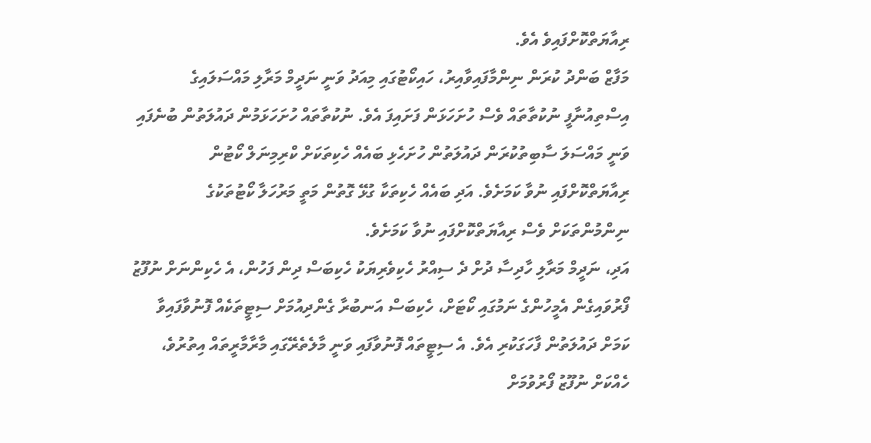ރިއާޔަތްކޮށްފައިވެ އެވެ.
މަފާޒް ބަންދު ކުރަން ނިންމާފައިވާއިރު، ހައިކޯޓުގައި މިއަދު ވަނީ ނަދީމް މަރާލި މައްސަލައިގެ އިސްތިއުނާފީ ނުކުތާތައް ވެސް ހުށަހަޅަން ފަށައިފަ އެވެ. ނުކުތާތައް ހުށަހަޅަމުން ދައުލަތުން ބުނެފައި ވަނީ މައްސަލަ ސާބިތުކުރަން ދައުލަތުން ހުށަހެޅި ބައެއް ހެކިތަކަށް ކްރިމިނަލް ކޯޓުން ރިއާޔަތްކޮށްފައި ނުވާ ކަމަށެވެ. އަދި ބައެއް ހެކިތަކާ ގުޅޭ ގޮތުން މަތީ މަރުހަލާ ކޯޓުތަކުގެ ނިންމުންތަކަށް ވެސް ރިއާޔަތްކޮށްފައި ނުވާ ކަމަށެވެ.
އަދި، ނަދީމް މަރާލި ހާދިސާ ދުށް ދެ ސިއްރު ހެކިވެރިޔަކު ހެކިބަސް ދިން ފަހުން، އެ ހެކިންނަށް ނުފޫޒު ފޯރުވައިގެން އެމީހުންގެ ނަމުގައި ކޯޓަށް، ހެކިބަސް އަނބުރާ ގެންދިއުމަށް ސިޓީތަކެއް ފޮނުވާފައިވާ ކަމަށް ދައުލަތުން ފާހަގަކުރި އެވެ. އެ ސިޓީތައް ފޮނުވާފައި ވަނީ މާލެތެރޭގައި މާރާމާރީތައް އިތުރުވެ، ހެއްކަށް ނުފޫޒު ފޯރުވުމަށް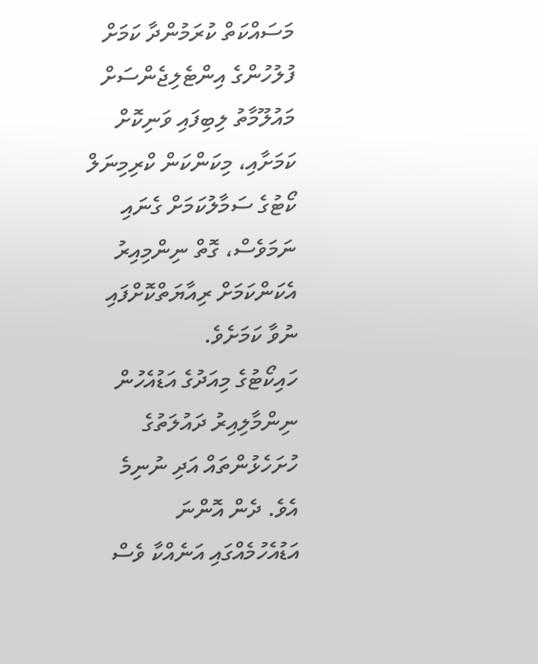މަސައްކަތް ކުރަމުންދާ ކަމަށް ފުލުހުންގެ އިންޓެލިޖެންސަށް މައުލޫމާތު ލިބިފައި ވަނިކޮށް ކަމަށާއި، މިކަންކަން ކްރިމިނަލް ކޯޓުގެ ސަމާލުކަމަށް ގެނައި ނަމަވެސް، ގޮތް ނިންމިއިރު އެކަންކަމަށް ރިއާޔަތްކޮށްފައި ނުވާ ކަމަށެވެ.
ހައިކޯޓުގެ މިއަދުގެ އަޑުއެހުން ނިންމާލިއިރު ދައުލަތުގެ ހުށަހެޅުންތައް އަދި ނުނިމެ އެވެ. ދެން އޮންނަ އަޑުއެހުމެއްގައި އަނެއްކާ ވެސް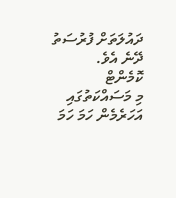ދައުލަތަށް ފުރުސަތު ދޭނެ އެވެ.
ކޮމެންޓް
މި މަސައްކަތުގައި އަހަރެމެން ހަމަ ހަމަ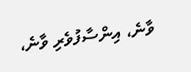ވާނެ، އިންސާފުވެރި ވާނެ،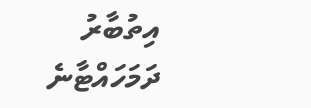އިތުބާރު ދަމަހައްޓާނެ